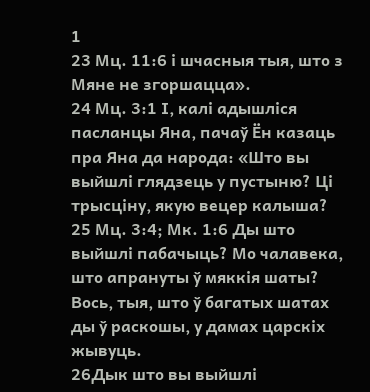1
23 Мц. 11:6 і шчасныя тыя, што з Мяне не згоршацца».
24 Мц. 3:1 І, калі адышліся пасланцы Яна, пачаў Ён казаць пра Яна да народа: «Што вы выйшлі глядзець у пустыню? Ці трысціну, якую вецер калыша?
25 Мц. 3:4; Мк. 1:6 Ды што выйшлі пабачыць? Мо чалавека, што апрануты ў мяккія шаты? Вось, тыя, што ў багатых шатах ды ў раскошы, у дамах царскіх жывуць.
26Дык што вы выйшлі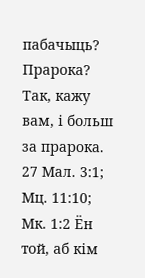пабачыць? Прарока? Так, кажу вам, і больш за прарока.
27 Мал. 3:1; Мц. 11:10; Мк. 1:2 Ён той, аб кім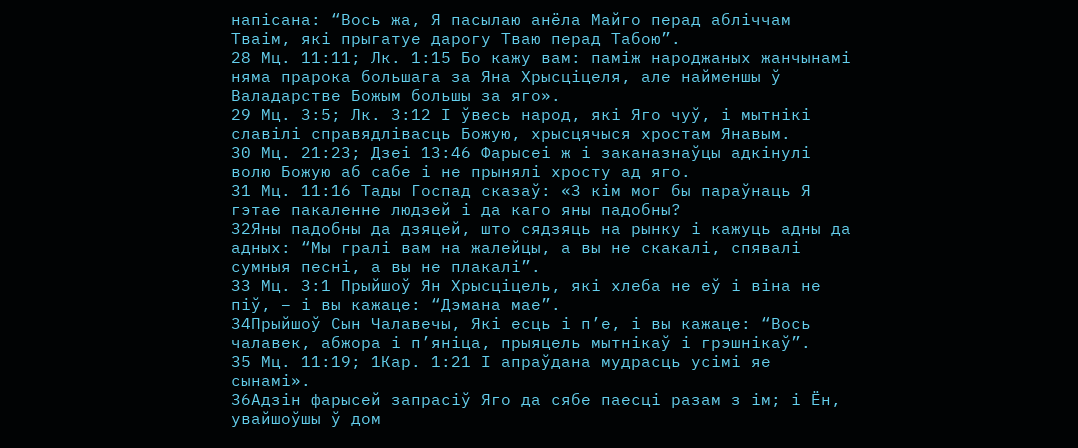напісана: “Вось жа, Я пасылаю анёла Майго перад абліччам Тваім, які прыгатуе дарогу Тваю перад Табою”.
28 Мц. 11:11; Лк. 1:15 Бо кажу вам: паміж народжаных жанчынамі няма прарока большага за Яна Хрысціцеля, але найменшы ў Валадарстве Божым большы за яго».
29 Мц. 3:5; Лк. 3:12 І ўвесь народ, які Яго чуў, і мытнікі славілі справядлівасць Божую, хрысцячыся хростам Янавым.
30 Мц. 21:23; Дзеі 13:46 Фарысеі ж і заканазнаўцы адкінулі волю Божую аб сабе і не прынялі хросту ад яго.
31 Мц. 11:16 Тады Госпад сказаў: «З кім мог бы параўнаць Я гэтае пакаленне людзей і да каго яны падобны?
32Яны падобны да дзяцей, што сядзяць на рынку і кажуць адны да адных: “Мы гралі вам на жалейцы, а вы не скакалі, спявалі сумныя песні, а вы не плакалі”.
33 Мц. 3:1 Прыйшоў Ян Хрысціцель, які хлеба не еў і віна не піў, – і вы кажаце: “Дэмана мае”.
34Прыйшоў Сын Чалавечы, Які есць і п’е, і вы кажаце: “Вось чалавек, абжора і п’яніца, прыяцель мытнікаў і грэшнікаў”.
35 Мц. 11:19; 1Кар. 1:21 І апраўдана мудрасць усімі яе сынамі».
36Адзін фарысей запрасіў Яго да сябе паесці разам з ім; і Ён, увайшоўшы ў дом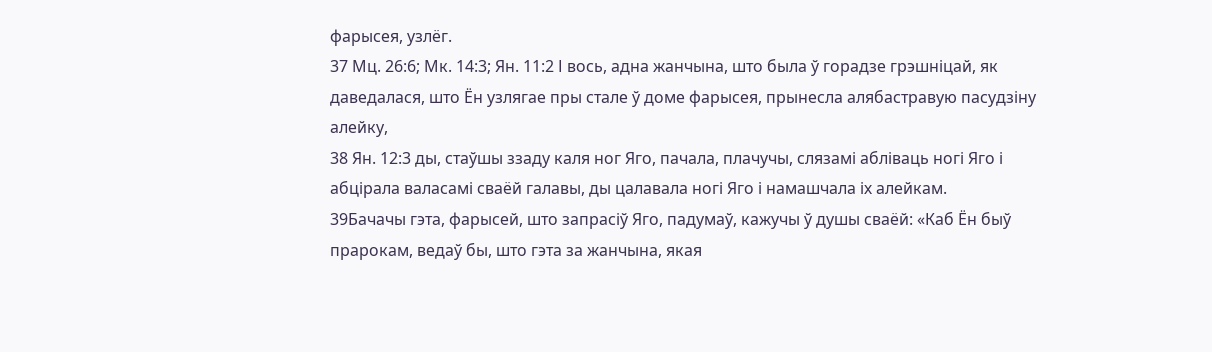фарысея, узлёг.
37 Мц. 26:6; Мк. 14:3; Ян. 11:2 І вось, адна жанчына, што была ў горадзе грэшніцай, як даведалася, што Ён узлягае пры стале ў доме фарысея, прынесла алябастравую пасудзіну алейку,
38 Ян. 12:3 ды, стаўшы ззаду каля ног Яго, пачала, плачучы, слязамі абліваць ногі Яго і абцірала валасамі сваёй галавы, ды цалавала ногі Яго і намашчала іх алейкам.
39Бачачы гэта, фарысей, што запрасіў Яго, падумаў, кажучы ў душы сваёй: «Каб Ён быў прарокам, ведаў бы, што гэта за жанчына, якая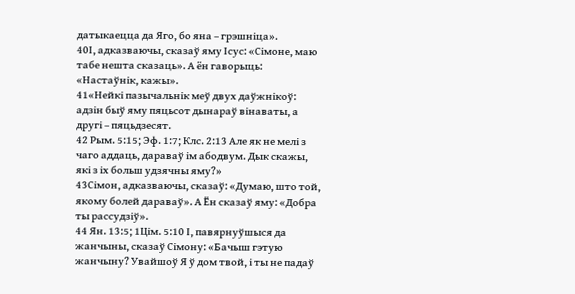датыкаецца да Яго, бо яна – грэшніца».
40І, адказваючы, сказаў яму Ісус: «Сімоне, маю табе нешта сказаць». А ён гаворыць: «Настаўнік, кажы».
41«Нейкі пазычальнік меў двух даўжнікоў: адзін быў яму пяцьсот дынараў вінаваты, а другі – пяцьдзесят.
42 Рым. 5:15; Эф. 1:7; Клс. 2:13 Але як не мелі з чаго аддаць, дараваў ім абодвум. Дык скажы, які з іх больш удзячны яму?»
43Сімон, адказваючы, сказаў: «Думаю, што той, якому болей дараваў». А Ён сказаў яму: «Добра ты рассудзіў».
44 Ян. 13:5; 1Цім. 5:10 І, павярнуўшыся да жанчыны, сказаў Сімону: «Бачыш гэтую жанчыну? Увайшоў Я ў дом твой, і ты не падаў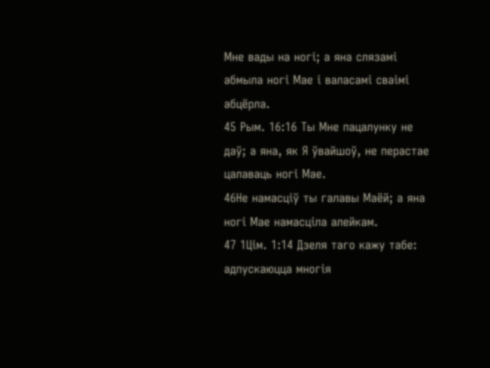Мне вады на ногі; а яна слязамі абмыла ногі Мае і валасамі сваімі абцёрла.
45 Рым. 16:16 Ты Мне пацалунку не даў; а яна, як Я ўвайшоў, не перастае цалаваць ногі Мае.
46Не намасціў ты галавы Маёй; а яна ногі Мае намасціла алейкам.
47 1Цім. 1:14 Дзеля таго кажу табе: адпускаюцца многія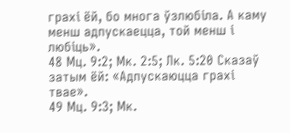грахі ёй, бо многа ўзлюбіла. А каму менш адпускаецца, той менш і любіць».
48 Мц. 9:2; Мк. 2:5; Лк. 5:20 Сказаў затым ёй: «Адпускаюцца грахі твае».
49 Мц. 9:3; Мк.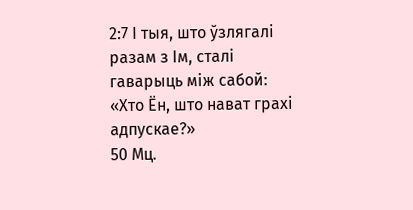2:7 І тыя, што ўзлягалі разам з Ім, сталі гаварыць між сабой: «Хто Ён, што нават грахі адпускае?»
50 Мц.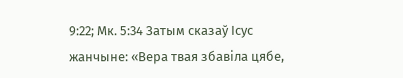9:22; Мк. 5:34 Затым сказаў Ісус жанчыне: «Вера твая збавіла цябе,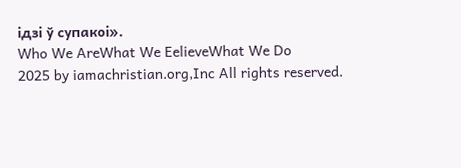ідзі ў супакоі».
Who We AreWhat We EelieveWhat We Do
2025 by iamachristian.org,Inc All rights reserved.